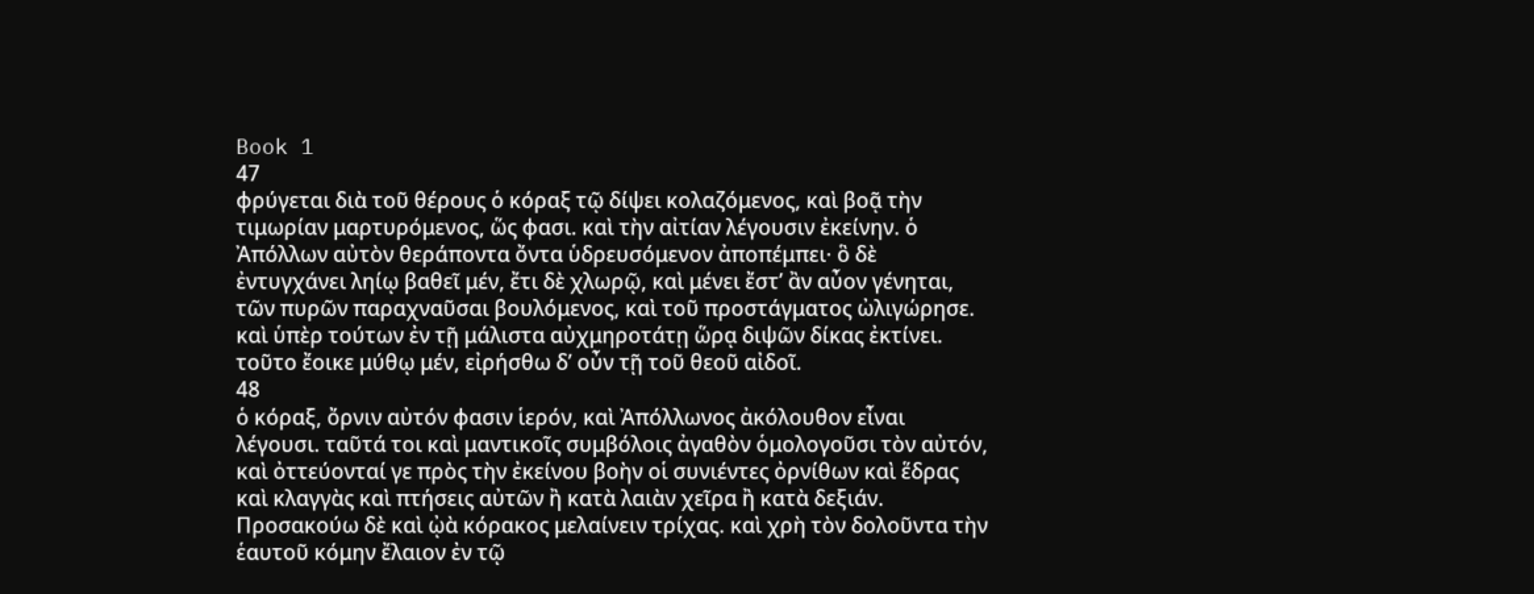Book 1
47
φρύγεται διὰ τοῦ θέρους ὁ κόραξ τῷ δίψει κολαζόμενος, καὶ βοᾷ τὴν τιμωρίαν μαρτυρόμενος, ὥς φασι. καὶ τὴν αἰτίαν λέγουσιν ἐκείνην. ὁ Ἀπόλλων αὐτὸν θεράποντα ὄντα ὑδρευσόμενον ἀποπέμπει· ὃ δὲ ἐντυγχάνει ληίῳ βαθεῖ μέν, ἔτι δὲ χλωρῷ, καὶ μένει ἔστʼ ἂν αὖον γένηται, τῶν πυρῶν παραχναῦσαι βουλόμενος, καὶ τοῦ προστάγματος ὠλιγώρησε. καὶ ὑπὲρ τούτων ἐν τῇ μάλιστα αὐχμηροτάτῃ ὥρᾳ διψῶν δίκας ἐκτίνει. τοῦτο ἔοικε μύθῳ μέν, εἰρήσθω δʼ οὖν τῇ τοῦ θεοῦ αἰδοῖ.
48
ὁ κόραξ, ὄρνιν αὐτόν φασιν ἱερόν, καὶ Ἀπόλλωνος ἀκόλουθον εἶναι λέγουσι. ταῦτά τοι καὶ μαντικοῖς συμβόλοις ἀγαθὸν ὁμολογοῦσι τὸν αὐτόν, καὶ ὀττεύονταί γε πρὸς τὴν ἐκείνου βοὴν οἱ συνιέντες ὀρνίθων καὶ ἕδρας καὶ κλαγγὰς καὶ πτήσεις αὐτῶν ἢ κατὰ λαιὰν χεῖρα ἢ κατὰ δεξιάν. Προσακούω δὲ καὶ ᾠὰ κόρακος μελαίνειν τρίχας. καὶ χρὴ τὸν δολοῦντα τὴν ἑαυτοῦ κόμην ἔλαιον ἐν τῷ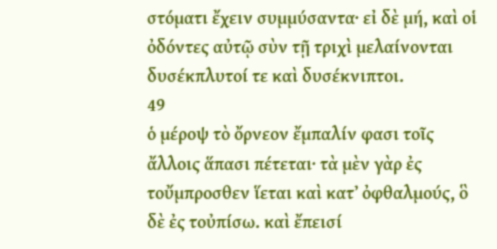στόματι ἔχειν συμμύσαντα· εἰ δὲ μή, καὶ οἱ ὀδόντες αὐτῷ σὺν τῇ τριχὶ μελαίνονται δυσέκπλυτοί τε καὶ δυσέκνιπτοι.
49
ὁ μέροψ τὸ ὄρνεον ἔμπαλίν φασι τοῖς ἄλλοις ἅπασι πέτεται· τὰ μὲν γὰρ ἐς τοὔμπροσθεν ἵεται καὶ κατʼ ὀφθαλμούς, ὃ δὲ ἐς τοὐπίσω. καὶ ἔπεισί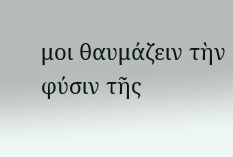μοι θαυμάζειν τὴν φύσιν τῆς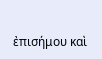ἐπισήμου καὶ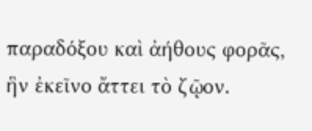παραδόξου καὶ ἀήθους φορᾶς, ἣν ἐκεῖνο ἄττει τὸ ζῷον.